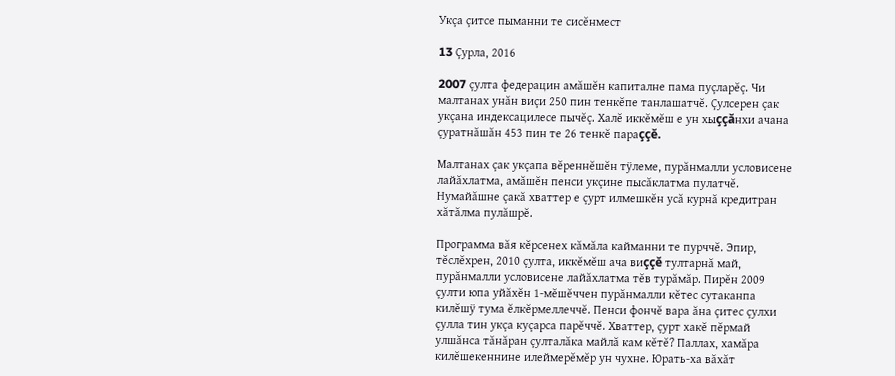Укçа çитсе пыманни те сисĕнмест

13 Çурла, 2016

2007 çулта федерацин амăшĕн капиталне пама пуçларĕç. Чи малтанах унăн виçи 250 пин тенкĕпе танлашатчĕ. Çулсерен çак укçана индексацилесе пычĕç. Халĕ иккĕмĕш е ун хыççăнхи ачана çуратнăшăн 453 пин те 26 тенкĕ параççĕ.

Малтанах çак укçапа вĕреннĕшĕн тÿлеме, пурăнмалли условисене лайăхлатма, амăшĕн пенси укçине пысăклатма пулатчĕ. Нумайăшне çакă хваттер е çурт илмешкĕн усă курнă кредитран хăтăлма пулăшрĕ.

Программа вăя кĕрсенех кăмăла кайманни те пурччĕ. Эпир, тĕслĕхрен, 2010 çулта, иккĕмĕш ача виççĕ тултарнă май, пурăнмалли условисене лайăхлатма тĕв турăмăр. Пирĕн 2009 çулти юпа уйăхĕн 1-мĕшĕччен пурăнмалли кĕтес сутаканпа килĕшÿ тума ĕлкĕрмеллеччĕ. Пенси фончĕ вара ăна çитес çулхи çулла тин укçа куçарса парĕччĕ. Хваттер, çурт хакĕ пĕрмай улшăнса тăнăран çулталăка майлă кам кĕтĕ? Паллах, хамăра килĕшекеннине илеймерĕмĕр ун чухне. Юрать-ха вăхăт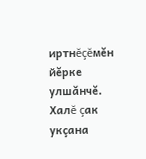иртнĕçĕмĕн йĕрке улшăнчĕ. Халĕ çак укçана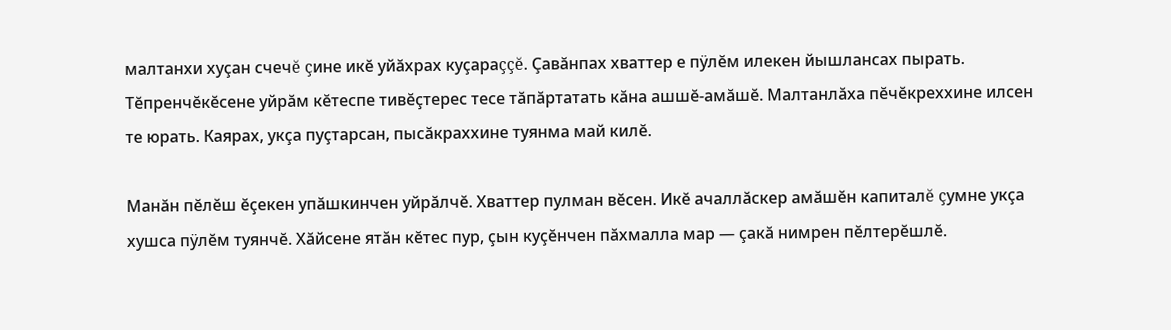малтанхи хуçан счечĕ çине икĕ уйăхрах куçараççĕ. Çавăнпах хваттер е пÿлĕм илекен йышлансах пырать. Тĕпренчĕкĕсене уйрăм кĕтеспе тивĕçтерес тесе тăпăртатать кăна ашшĕ-амăшĕ. Малтанлăха пĕчĕкреххине илсен те юрать. Каярах, укçа пуçтарсан, пысăкраххине туянма май килĕ.

Манăн пĕлĕш ĕçекен упăшкинчен уйрăлчĕ. Хваттер пулман вĕсен. Икĕ ачаллăскер амăшĕн капиталĕ çумне укçа хушса пÿлĕм туянчĕ. Хăйсене ятăн кĕтес пур, çын куçĕнчен пăхмалла мар — çакă нимрен пĕлтерĕшлĕ.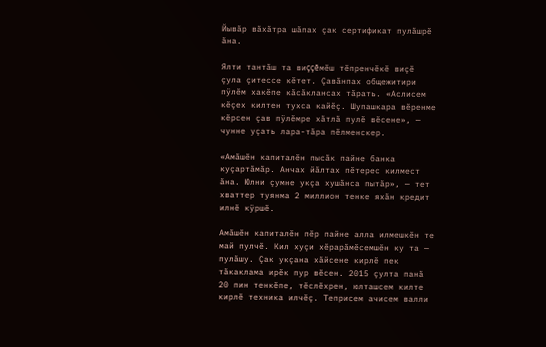Йывăр вăхăтра шăпах çак сертификат пулăшрĕ ăна.

Ялти тантăш та виççĕмĕш тĕпренчĕкĕ виçĕ çула çитессе кĕтет. Çавăнпах общежитири пÿлĕм хакĕпе кăсăклансах тăрать. «Аслисем кĕçех килтен тухса кайĕç. Шупашкара вĕренме кĕрсен çав пÿлĕмре хăтлă пулĕ вĕсене», — чунне уçать лара-тăра пĕлменскер.

«Амăшĕн капиталĕн пысăк пайне банка куçартăмăр. Анчах йăлтах пĕтерес килмест ăна. Юлни çумне укçа хушăнса пытăр», — тет хваттер туянма 2 миллион тенке яхăн кредит илнĕ кÿршĕ.

Амăшĕн капиталĕн пĕр пайне алла илмешкĕн те май пулчĕ. Кил хуçи хĕрарăмĕсемшĕн ку та — пулăшу. Çак укçана хăйсене кирлĕ пек тăкаклама ирĕк пур вĕсен. 2015 çулта панă 20 пин тенкĕпе, тĕслĕхрен, юлташсем килте кирлĕ техника илчĕç. Теприсем ачисем валли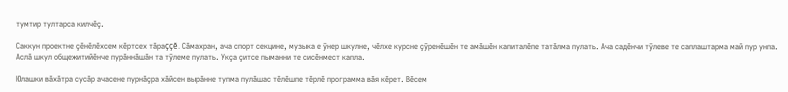тумтир тултарса килчĕç.

Саккун проектне çĕнĕлĕхсем кĕртсех тăраççĕ. Сăмахран, ача спорт секцине, музыка е ÿнер шкулне, чĕлхе курсне çÿренĕшĕн те амăшĕн капиталĕпе татăлма пулать. Ача садĕнчи тÿлеве те саплаштарма май пур унпа. Аслă шкул общежитийĕнче пурăннăшăн та тÿлеме пулать. Укçа çитсе пыманни те сисĕнмест капла.

Юлашки вăхăтра сусăр ачасене пурнăçра хăйсен вырăнне тупма пулăшас тĕлĕшпе тĕрлĕ программа вăя кĕрет. Вĕсем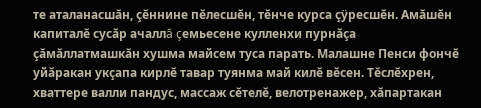те аталанасшăн, çĕннине пĕлесшĕн, тĕнче курса çÿресшĕн. Амăшĕн капиталĕ сусăр ачаллă çемьесене кулленхи пурнăçа çăмăллатмашкăн хушма майсем туса парать. Малашне Пенси фончĕ уйăракан укçапа кирлĕ тавар туянма май килĕ вĕсен. Тĕслĕхрен, хваттере валли пандус, массаж сĕтелĕ, велотренажер, хăпартакан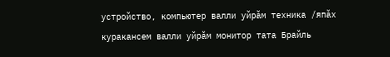устройство, компьютер валли уйрăм техника /япăх куракансем валли уйрăм монитор тата Брайль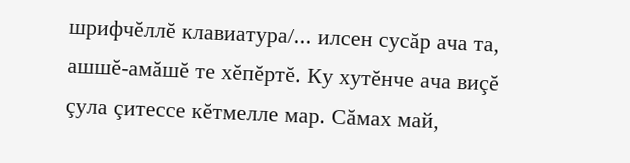шрифчĕллĕ клавиатура/... илсен сусăр ача та, ашшĕ-амăшĕ те хĕпĕртĕ. Ку хутĕнче ача виçĕ çула çитессе кĕтмелле мар. Сăмах май,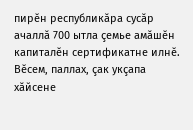пирĕн республикăра сусăр ачаллă 700 ытла çемье амăшĕн капиталĕн сертификатне илнĕ. Вĕсем, паллах, çак укçапа хăйсене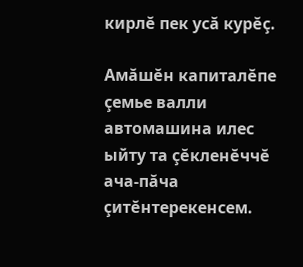кирлĕ пек усă курĕç.

Амăшĕн капиталĕпе çемье валли автомашина илес ыйту та çĕкленĕччĕ ача-пăча çитĕнтерекенсем.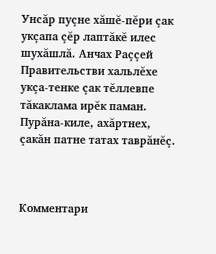Унсăр пуçне хăшĕ-пĕри çак укçапа çĕр лаптăкĕ илес шухăшлă. Анчах Раççей Правительстви хальлĕхе укçа-тенке çак тĕллевпе тăкаклама ирĕк паман. Пурăна-киле, ахăртнех, çакăн патне татах таврăнĕç.



Комментари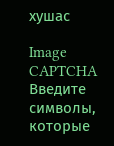хушас

Image CAPTCHA
Введите символы, которые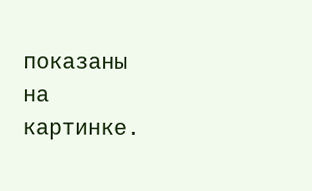показаны на картинке.